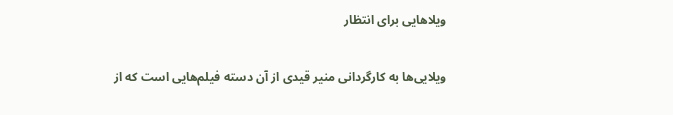ویلاهایی برای انتظار

ویلایی‌ها به کارگردانی منیر قیدی از آن دسته فیلم‌هایی است که از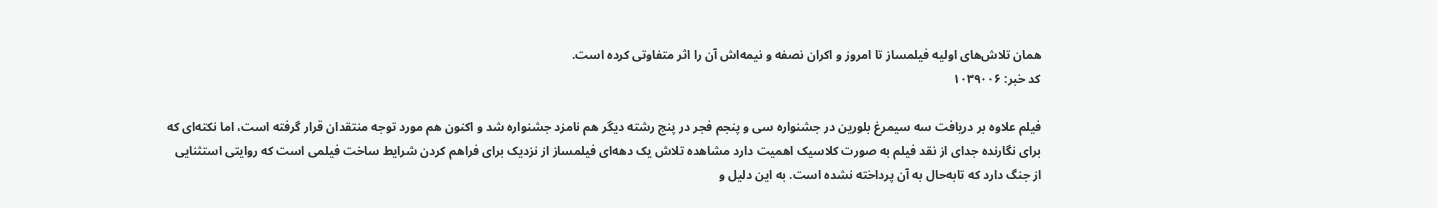همان تلاش‌های اولیه فیلمساز تا امروز و اکران نصفه و نیمه‌اش آن را اثر متفاوتی کرده است.
کد خبر: ۱۰۳۹۰۰۶

فیلم علاوه بر دریافت سه سیمرغ بلورین در جشنواره سی و پنجم فجر در پنج رشته دیگر هم نامزد جشنواره شد و اکنون هم مورد توجه منتقدان قرار گرفته است، اما نکته‌ای که برای نگارنده جدای از نقد فیلم به صورت کلاسیک اهمیت دارد مشاهده تلاش یک دهه‌ای فیلمساز از نزدیک برای فراهم کردن شرایط ساخت فیلمی است که روایتی استثنایی از جنگ دارد که تا‌به‌حال به آن پرداخته نشده است. به این دلیل و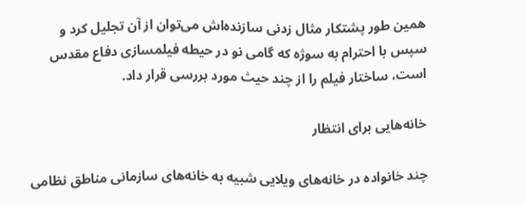همین طور پشتکار مثال زدنی سازنده‌اش می‌توان از آن تجلیل کرد و سپس با احترام به سوژه که گامی نو در حیطه فیلمسازی دفاع مقدس است، ساختار فیلم را از چند حیث مورد بررسی قرار داد.

خانه‌هایی برای انتظار

چند خانواده در خانه‌های ویلایی شبیه به خانه‌های سازمانی مناطق نظامی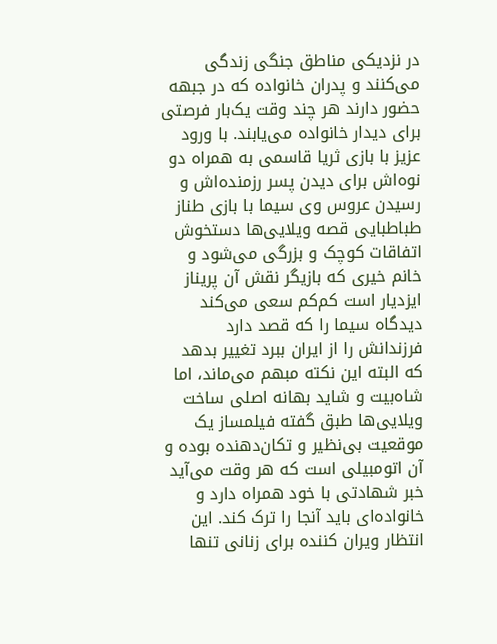در نزدیکی مناطق جنگی زندگی می‌کنند و پدران خانواده که در جبهه حضور دارند هر چند وقت یک‌بار فرصتی برای دیدار خانواده می‌یابند. با ورود عزیز با بازی ثریا قاسمی به همراه دو نوه‌اش برای دیدن پسر رزمنده‌اش و رسیدن عروس وی سیما با بازی طناز طباطبایی قصه ویلایی‌ها دستخوش اتفاقات کوچک و بزرگی می‌شود و خانم خیری که بازیگر نقش آن پریناز ایزدیار است کم‌کم سعی می‌کند دیدگاه سیما را که قصد دارد فرزندانش را از ایران ببرد تغییر بدهد که البته این نکته مبهم می‌ماند، اما شاه‌بیت و شاید بهانه اصلی ساخت ویلایی‌ها طبق گفته فیلمساز یک موقعیت بی‌نظیر و تکان‌دهنده بوده و آن اتومبیلی است که هر وقت می‌آید خبر شهادتی با خود همراه دارد و خانواده‌ای باید آنجا را ترک کند. این انتظار ویران کننده برای زنانی تنها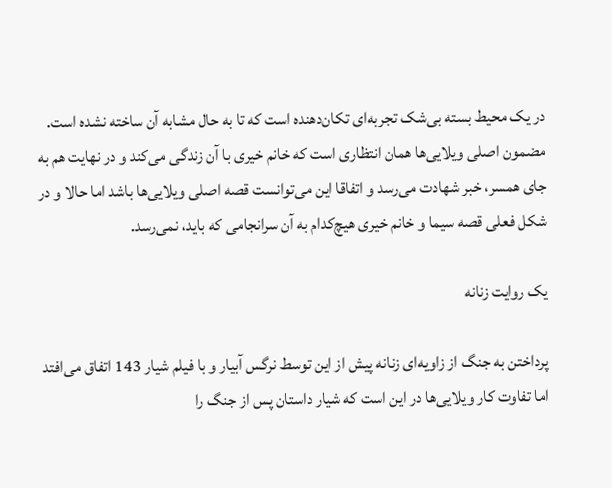در یک محیط بسته بی‌شک تجربه‌ای تکان‌دهنده است که تا به حال مشابه آن ساخته نشده است. مضمون اصلی ویلایی‌ها همان انتظاری است که خانم خیری با آن زندگی می‌کند و در نهایت هم به جای همسر، خبر شهادت می‌رسد و اتفاقا این می‌توانست قصه اصلی ویلایی‌ها باشد اما حالا و در شکل فعلی قصه سیما و خانم خیری هیچ‌کدام به آن سرانجامی که باید، نمی‌رسد.

یک روایت زنانه

پرداختن به جنگ از زاویه‌ای زنانه پیش از این توسط نرگس آبیار و با فیلم شیار 143 اتفاق می‌افتد اما تفاوت کار ویلایی‌ها در این است که شیار داستان پس از جنگ را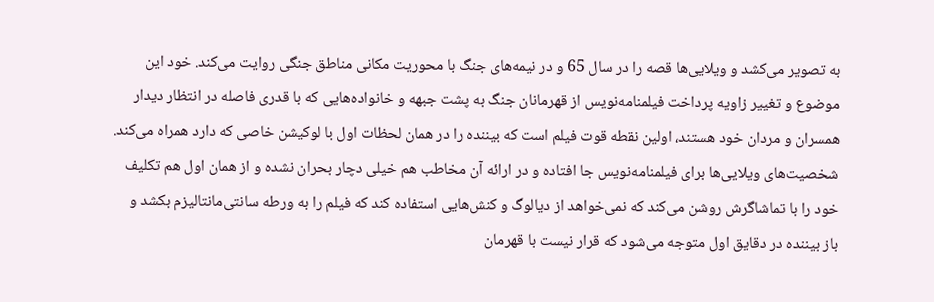به تصویر می‌کشد و ویلایی‌ها قصه را در سال 65 و در نیمه‌های جنگ با محوریت مکانی مناطق جنگی روایت می‌کند. خود این موضوع و تغییر زاویه پرداخت فیلمنامه‌نویس از قهرمانان جنگ به پشت جبهه و خانواده‌هایی که با قدری فاصله در انتظار دیدار همسران و مردان خود هستند، اولین نقطه قوت فیلم است که بیننده را در همان لحظات اول با لوکیشن خاصی که دارد همراه می‌کند. شخصیت‌های ویلایی‌ها برای فیلمنامه‌نویس جا افتاده و در ارائه آن مخاطب هم خیلی دچار بحران نشده و از همان اول هم تکلیف خود را با تماشاگرش روشن می‌کند که نمی‌خواهد از دیالوگ و کنش‌هایی استفاده کند که فیلم را به ورطه سانتی‌مانتالیزم بکشد و باز بیننده در دقایق اول متوجه می‌شود که قرار نیست با قهرمان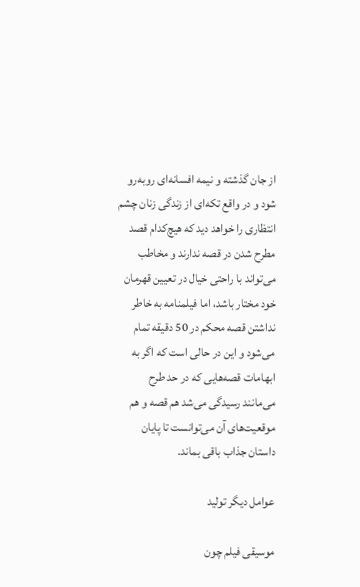از جان گذشته و نیمه افسانه‌ای روبه‌رو شود و در واقع تکه‌ای از زندگی زنان چشم انتظاری را خواهد دید که هیچ‌کدام قصد مطرح شدن در قصه ندارند و مخاطب می‌تواند با راحتی خیال در تعیین قهرمان خود مختار باشد، اما فیلمنامه به خاطر نداشتن قصه محکم در 50 دقیقه تمام می‌شود و این در حالی است که اگر به ابهامات قصه‌هایی که در حد طرح می‌مانند رسیدگی می‌شد هم قصه و هم موقعیت‌های آن می‌توانست تا پایان داستان جذاب باقی بماند.

عوامل دیگر تولید

موسیقی فیلم چون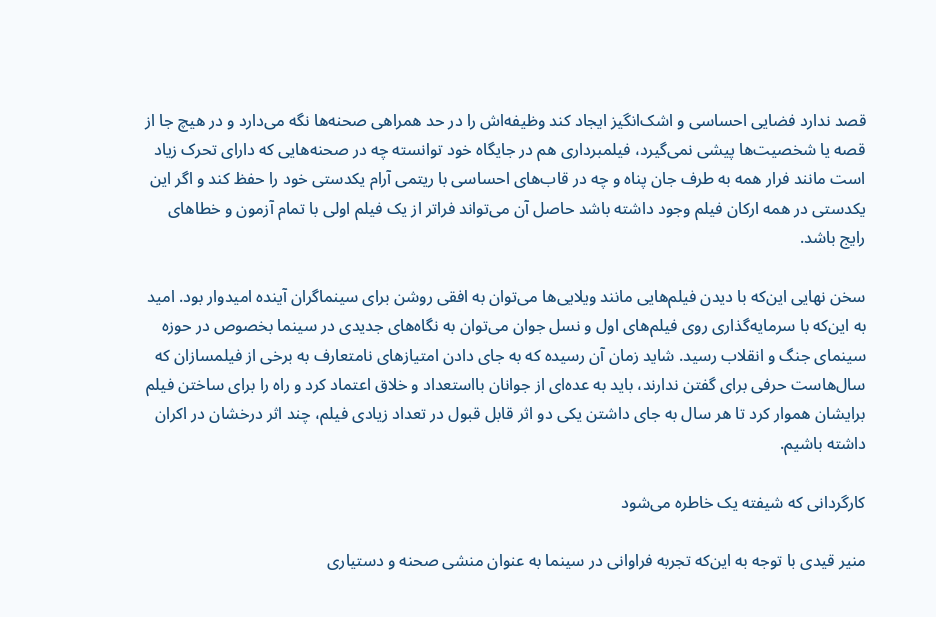قصد ندارد فضایی احساسی و اشک‌انگیز ایجاد کند وظیفه‌اش را در حد همراهی صحنه‌ها نگه می‌دارد و در هیچ جا از قصه یا شخصیت‌ها پیشی نمی‌گیرد، فیلمبرداری هم در جایگاه خود توانسته چه در صحنه‌هایی که دارای تحرک زیاد است مانند فرار همه به طرف جان پناه و چه در قاب‌های احساسی با ریتمی آرام یکدستی خود را حفظ کند و اگر این یکدستی در همه ارکان فیلم وجود داشته باشد حاصل آن می‌تواند فراتر از یک فیلم اولی با تمام آزمون و خطاهای رایج باشد.

سخن نهایی این‌که با دیدن فیلم‌هایی مانند ویلایی‌ها می‌توان به افقی روشن برای سینماگران آینده امیدوار بود. امید به این‌که با سرمایه‌گذاری روی فیلم‌های اول و نسل جوان می‌توان به نگاه‌های جدیدی در سینما بخصوص در حوزه سینمای جنگ و انقلاب رسید. شاید زمان آن رسیده که به جای دادن امتیازهای نامتعارف به برخی از فیلمسازان که سال‌هاست حرفی برای گفتن ندارند، باید به عده‌ای از جوانان بااستعداد و خلاق اعتماد کرد و راه را برای ساختن فیلم برایشان هموار کرد تا هر سال به جای داشتن یکی دو اثر قابل قبول در تعداد زیادی فیلم، چند اثر درخشان در اکران داشته باشیم.

کارگردانی که شیفته یک خاطره می‌شود

منیر قیدی با توجه به این‌که تجربه فراوانی در سینما به عنوان منشی صحنه و دستیاری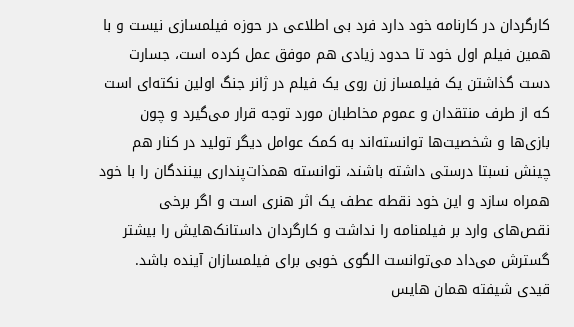کارگردان در کارنامه خود دارد فرد بی اطلاعی در حوزه فیلمسازی نیست و با همین فیلم اول خود تا حدود زیادی هم موفق عمل کرده است، جسارت دست گذاشتن یک فیلمساز زن روی یک فیلم در ژانر جنگ اولین نکته‌ای است که از طرف منتقدان و عموم مخاطبان مورد توجه قرار می‌گیرد و چون بازی‌ها و شخصیت‌ها توانسته‌اند به کمک عوامل دیگر تولید در کنار هم چینش نسبتا درستی داشته باشند، توانسته همذات‌پنداری بینندگان را با خود همراه سازد و این خود نقطه عطف یک اثر هنری است و اگر برخی نقص‌های وارد بر فیلمنامه را نداشت و کارگردان داستانک‌هایش را بیشتر گسترش می‌داد می‌توانست الگوی خوبی برای فیلمسازان آینده باشد. قیدی شیفته همان هایس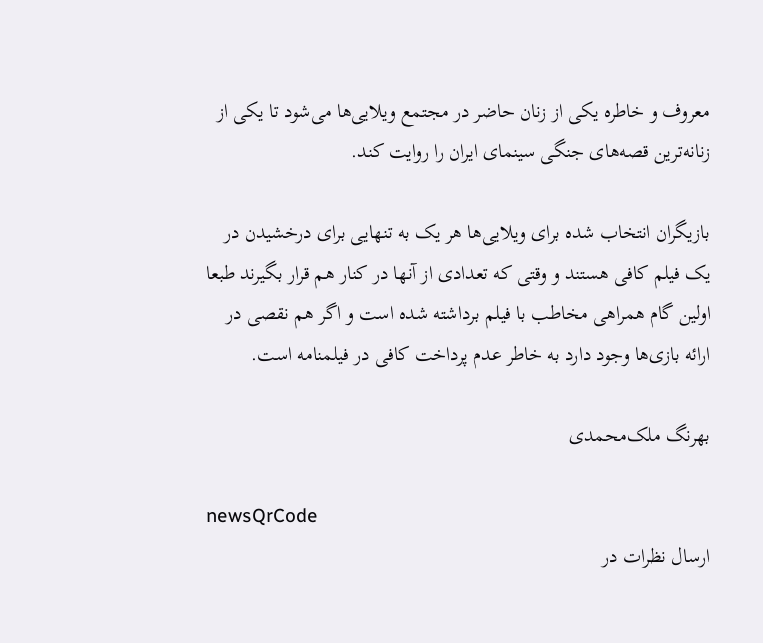معروف و خاطره یکی از زنان حاضر در مجتمع ویلایی‌ها می‌شود تا یکی از زنانه‌ترین قصه‌های جنگی سینمای ایران را روایت کند.

بازیگران انتخاب شده برای ویلایی‌ها هر یک به تنهایی برای درخشیدن در یک فیلم کافی هستند و وقتی که تعدادی از آنها در کنار هم قرار بگیرند طبعا اولین گام همراهی مخاطب با فیلم برداشته شده است و اگر هم نقصی در ارائه بازی‌ها وجود دارد به خاطر عدم پرداخت کافی در فیلمنامه است.

بهرنگ ملک‌محمدی

newsQrCode
ارسال نظرات در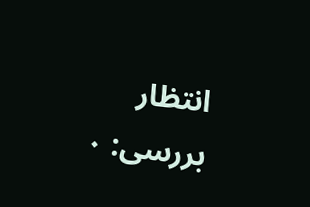انتظار بررسی: ۰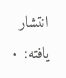انتشار یافته: ۰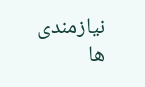نیازمندی ها